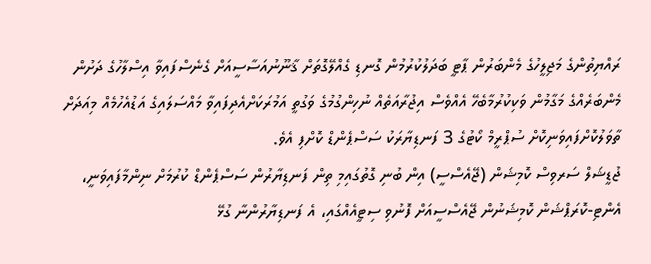ރައްޔިތުންގެ މަޖިލީހުގެ މެންބަރުން ޕާޓީ ބަދަލުކުރުމުން ގޮނޑި ގެއްލޭގޮތަށް ޤާނޫނުއަސާސީއަށް ގެނެސްފައިވާ އިސްލާހުގެ ދަށުން މެންބަރެއްގެ މަގާމުން ވަކިކުރުމާބެހޭ އެއްވެސް އިޖުރާއަތެއް ނުހިންގުމުގެ ވަގުތީ އަމުރަކަށްއެދިފައިވާ މައްސަލައިގެ އަޑުއެހުމެއް މިއަދަށް ތާވަލުކޮށްފައިވަނިކޮށް ސުޕްރީމް ކޯޓުގެ 3 ފަނޑިޔާރަކު ސަސްޕެންޑް ކޮށްފި އެވެ.
ޖުޑީޝަލް ސަރވިސް ކޮމިޝަން (ޖޭއެސްސީ) އިން ބުނި ގޮތުގައިމި ތިން ފަނޑިޔާރުން ސަސްޕެންޑް ކުރުމަށް ނިންމާފައިވަނީ، އެންޓި-ކޮރަޕްޝަން ކޮމިޝަނުން ޖޭއެސްސީއަށް ފޮނުވި ސިޓީއެއްގައި، އެ ފަނޑިޔާރުންނާ ގުޅޭ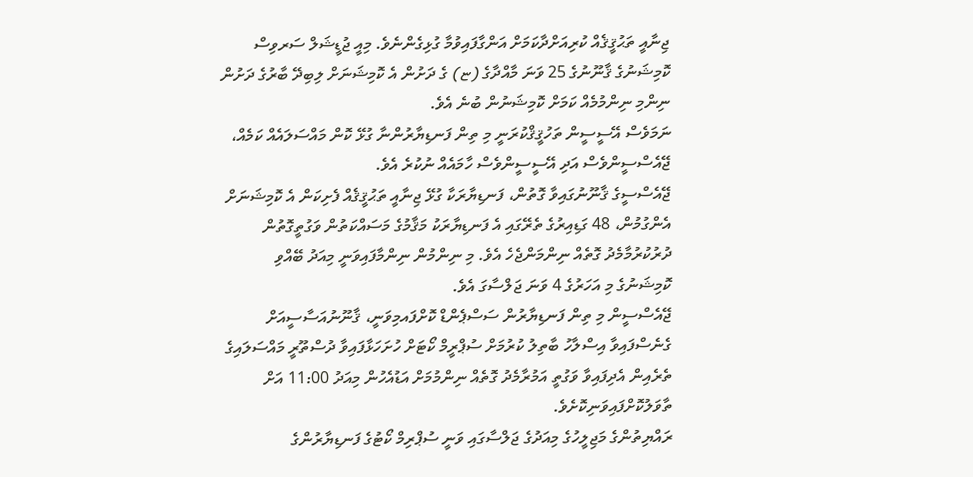ޖިނާއީ ތަޙުޤީޤެއް ކުރިއަށްދާކަމަށް އަންގާފައިވުމާ ގުޅިގެންނެވެ. މިއީ ޖުޑީޝަލް ސަރވިސް ކޮމިޝަނުގެ ޤާނޫނުގެ 25 ވަނަ މާއްދާގެ (ޏ) ގެ ދަށުން އެ ކޮމިޝަނަށް ލިބިދޭ ބާރުގެ ދަށުން ނިންމި ނިންމުމެއް ކަމަށް ކޮމިޝަނުން ބުނެ އެވެ.
ނަމަވެސް އޭސީސީން ތަހުޤީޤްކުރަނީ މި ތިން ފަނޑިޔާރުންނާ ގުޅޭ ކޮން މައްސަލައެއް ކަމެއް، ޖޭއެސްސީންވެސް އަދި އޭސީސީންވެސް ހާމައެއް ނުކުރެ އެވެ.
ޖޭއެސްސީގެ ޤާނޫނުގައިވާ ގޮތުން، ފަނޑިޔާރަކާ ގުޅޭ ޖިނާއީ ތަޙުޤީޤެއް ފެށިކަން އެ ކޮމިޝަނަށް އެންގުމުން، 48 ގަޑިއިރުގެ ތެރޭގައި އެ ފަނޑިޔާރަކު މަޤާމުގެ މަސައްކަތުން ވަގުތީގޮތުން ދުރުކުރުމާމެދު ގޮތެއް ނިންމަންޖެހެ އެވެ. މި ނިންމުން ނިންމާފައިވަނީ މިއަދު ބޭއްވި ކޮމިޝަނުގެ މި އަހަރުގެ 4 ވަނަ ޖަލްސާގަ އެވެ.
ޖޭއެސްސީން މި ތިން ފަނޑިޔާރުން ސަސްޕެންޑް ކޮށްފައމިވަނީ، ޤާނޫނުއަސާސީއަށް ގެނެސްފައިވާ އިސްލާހު ބާތިލު ކުރުމަށް ސުޕްރީމް ކޯޓަށް ހުށަހަޅާފައިވާ ދުސްތޫރީ މައްސަލައިގެ ތެރެއިން އެދިފައިވާ ވަގުތީ އަމުރާމެދު ގޮތެއް ނިންމުމަށް އަޑުއެހުން މިއަދު 11:00 އަށް ތާވަލުކޮށްފައިވަނިކޮށެވެ.
ރައްޔިތުންގެ މަޖިލީހުގެ މިއަދުގެ ޖަލްސާގައި ވަނީ ސުޕްރިމް ކޯޓުގެ ފަނޑިޔާރުންގެ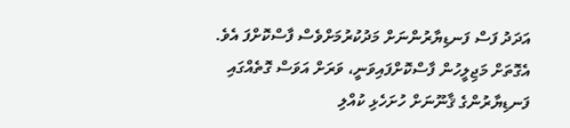އަދަދު ފަސް ފަނޑިޔާރުންނަށް މަދުކުރުމަށްވެސް ފާސްކޮށްފަ އެވެ. އެގޮތަށް މަޖިލީހުން ފާސްކޮށްފައިވަނީ، ވަރަށް އަވަސް ގޮތެއްގައި ފަނޑިޔާރުންގެ ޤާނޫނަށް ހުށަހެޅި ކުއްލި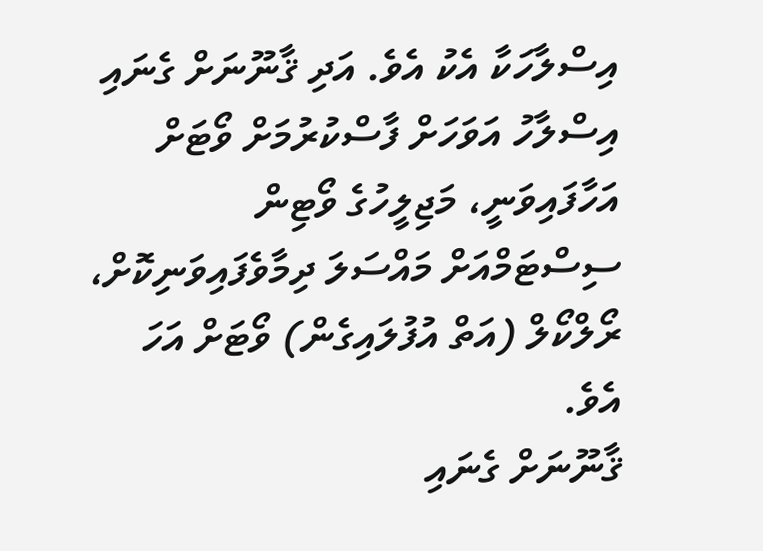އިސްލާހަކާ އެކު އެވެ. އަދި ޤާނޫނަށް ގެނައި އިސްލާހު އަވަހަށް ފާސްކުރުމަށް ވޯޓަށް އަހާފައިވަނީ، މަޖިލީހުގެ ވޯޓިން ސިސްޓަމްއަށް މައްސަލަ ދިމާވެފައިވަނިކޮށް، ރޯލްކޯލް (އަތް އުފުލައިގެން) ވޯޓަށް އަހަ އެވެ.
ޤާނޫނަށް ގެނައި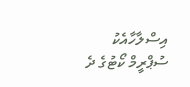އިސްލާހާއެކު ސުޕްރީމް ކޯޓުގެ ދެ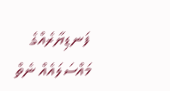ފަނޑިޔާރެއްގެ މައްސަލައެއް ނެތް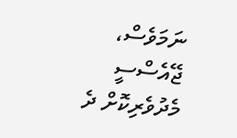ނަމަވެސް، ޖޭއެސްސީ މެދުވެރިކޮށް ދެ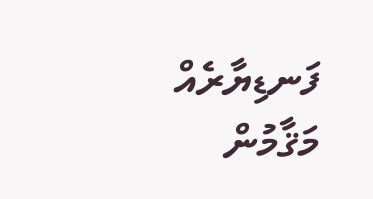ފަނޑިޔާރެއް މަޤާމުން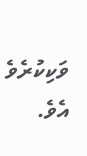ވަކިކުރެވެ އެވެ.